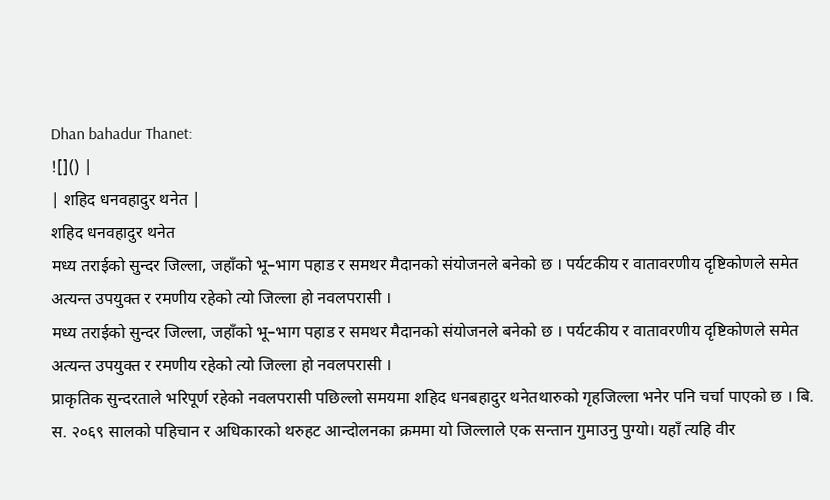Dhan bahadur Thanet:
![]() |
| शहिद धनवहादुर थनेत |
शहिद धनवहादुर थनेत
मध्य तराईको सुन्दर जिल्ला, जहाँको भू–भाग पहाड र समथर मैदानको संयोजनले बनेको छ । पर्यटकीय र वातावरणीय दृष्टिकोणले समेत अत्यन्त उपयुक्त र रमणीय रहेको त्यो जिल्ला हो नवलपरासी ।
मध्य तराईको सुन्दर जिल्ला, जहाँको भू–भाग पहाड र समथर मैदानको संयोजनले बनेको छ । पर्यटकीय र वातावरणीय दृष्टिकोणले समेत अत्यन्त उपयुक्त र रमणीय रहेको त्यो जिल्ला हो नवलपरासी ।
प्राकृतिक सुन्दरताले भरिपूर्ण रहेको नवलपरासी पछिल्लो समयमा शहिद धनबहादुर थनेतथारुको गृहजिल्ला भनेर पनि चर्चा पाएको छ । बि. स. २०६९ सालको पहिचान र अधिकारको थरुहट आन्दोलनका क्रममा यो जिल्लाले एक सन्तान गुमाउनु पुग्यो। यहाँ त्यहि वीर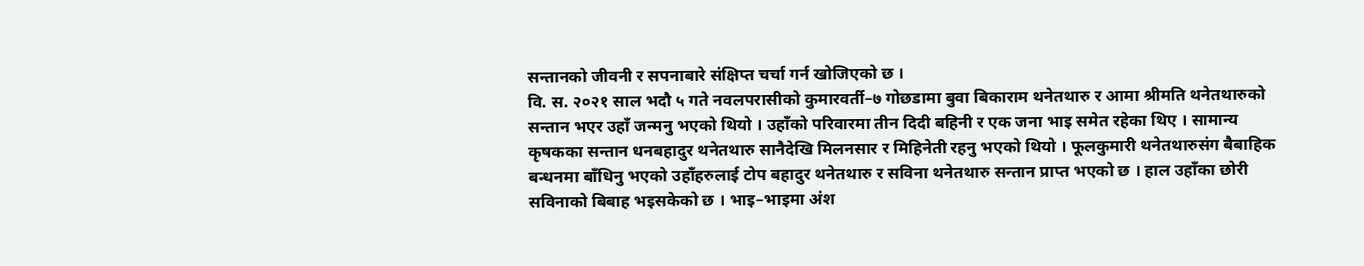सन्तानको जीवनी र सपनाबारे संक्षिप्त चर्चा गर्न खोजिएको छ ।
वि. स. २०२१ साल भदौ ५ गते नवलपरासीको कुमारवर्ती–७ गोछडामा बुवा बिकाराम थनेतथारु र आमा श्रीमति थनेतथारुको सन्तान भएर उहाँ जन्मनु भएको थियो । उहाँको परिवारमा तीन दिदी बहिनी र एक जना भाइ समेत रहेका थिए । सामान्य कृषकका सन्तान धनबहादुर थनेतथारु सानैदेखि मिलनसार र मिहिनेती रहनु भएको थियो । फूलकुमारी थनेतथारुसंग बैबाहिक बन्धनमा बाँधिनु भएको उहाँहरुलाई टोप बहादुर थनेतथारु र सविना थनेतथारु सन्तान प्राप्त भएको छ । हाल उहाँका छोरी सविनाको बिबाह भइसकेको छ । भाइ–भाइमा अंश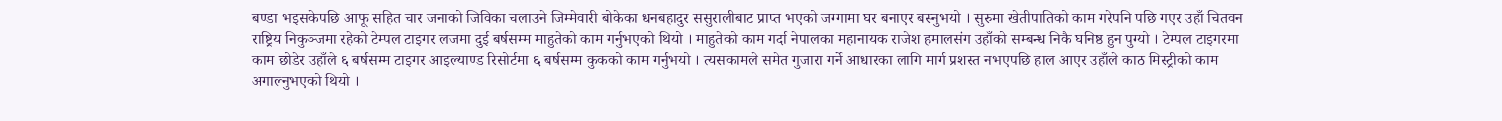बण्डा भइसकेपछि आफू सहित चार जनाको जिविका चलाउने जिम्मेवारी बोकेका धनबहादुर ससुरालीबाट प्राप्त भएको जग्गामा घर बनाएर बस्नुभयो । सुरुमा खेतीपातिको काम गरेपनि पछि गएर उहाँ चितवन राष्ट्रिय निकुञ्जमा रहेको टेम्पल टाइगर लजमा दुई बर्षसम्म माहुतेको काम गर्नुभएको थियो । माहुतेको काम गर्दा नेपालका महानायक राजेश हमालसंग उहाँको सम्बन्ध निकै घनिष्ठ हुन पुग्यो । टेम्पल टाइगरमा काम छोडेर उहाँले ६ बर्षसम्म टाइगर आइल्याण्ड रिसोर्टमा ६ बर्षसम्म कुकको काम गर्नुभयो । त्यसकामले समेत गुजारा गर्ने आधारका लागि मार्ग प्रशस्त नभएपछि हाल आएर उहाँले काठ मिस्ट्रीको काम अगाल्नुभएको थियो ।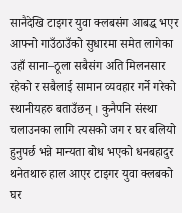सानैदेखि टाइगर युवा क्लबसंग आबद्ध भएर आफ्नो गाउँठाउँको सुधारमा समेत लागेका उहाँ साना–ठूला सबैसंग अति मिलनसार रहेको र सबैलाई सामान व्यवहार गर्ने गरेको स्थानीयहरु बताउँछन् । कुनैपनि संस्था चलाउनका लागि त्यसको जग र घर बलियो हुनुपर्छ भन्ने मान्यता बोध भएको धनबहादुर थनेतथारु हाल आएर टाइगर युवा क्लबको घर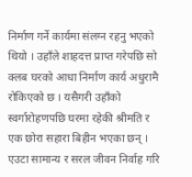निर्माण गर्ने कार्यमा संलग्न रहनु भएको थियो । उहाँले शाहदत्त प्राप्त गरेपछि सो क्लब घरको आधा निर्माण कार्य अधुरामै रोकिएको छ । यसैगरी उहाँको स्वर्गारोहणपछि घरमा रहेकी श्रीमति र एक छोरा सहारा बिहीन भएका छन् ।
एउटा सामान्य र सरल जीवन निर्वाह गरि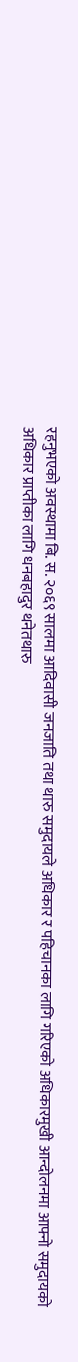रहनुभएको अवस्थामा बि. स. २०६९ सालमा आदिवासी जनजाति तथा थारु समुदायले अधिकार र पहिचानका लागि गरिएको अधिकारमुखी आन्दोलनमा आफ्नो समुदायको अधिकार प्राप्तीका लागि धनबहादुर थनेतथारु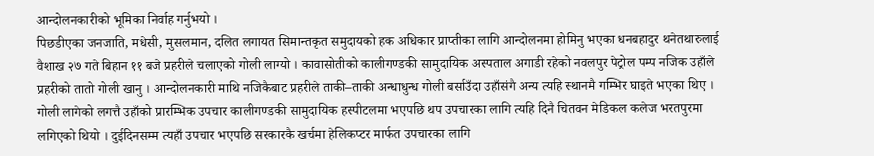आन्दोलनकारीको भूमिका निर्वाह गर्नुभयो ।
पिछडीएका जनजाति, मधेसी, मुसलमान, दलित लगायत सिमान्तकृत समुदायको हक अधिकार प्राप्तीका लागि आन्दोलनमा होमिनु भएका धनबहादुर थनेतथारुलाई वैशाख २७ गते बिहान ११ बजे प्रहरीले चलाएको गोली लाग्यो । कावासोतीको कालीगण्डकी सामुदायिक अस्पताल अगाडी रहेको नवलपुर पेट्रोल पम्प नजिक उहाँले प्रहरीको तातो गोली खानु । आन्दोलनकारी माथि नजिकैबाट प्रहरीले ताकी–ताकी अन्धाधुन्ध गोली बर्साउँदा उहाँसंगै अन्य त्यहि स्थानमै गम्भिर घाइते भएका थिए ।
गोली लागेको लगत्तै उहाँको प्रारम्भिक उपचार कालीगण्डकी सामुदायिक हस्पीटलमा भएपछि थप उपचारका लागि त्यहि दिनै चितवन मेडिकल कलेज भरतपुरमा लगिएको थियो । दुईदिनसम्म त्यहाँ उपचार भएपछि सरकारकै खर्चमा हेलिकप्टर मार्फत उपचारका लागि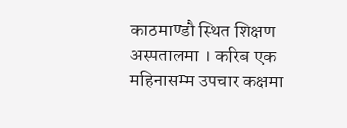काठमाण्डौ स्थित शिक्षण अस्पतालमा । करिब एक महिनासम्म उपचार कक्षमा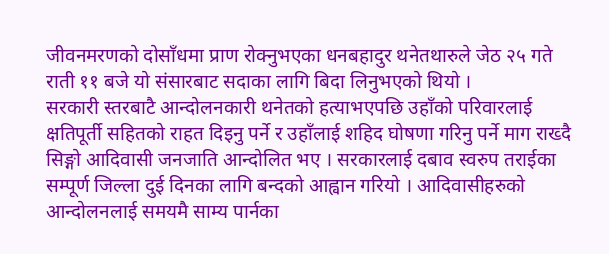जीवनमरणको दोसाँधमा प्राण रोक्नुभएका धनबहादुर थनेतथारुले जेठ २५ गते राती ११ बजे यो संसारबाट सदाका लागि बिदा लिनुभएको थियो ।
सरकारी स्तरबाटै आन्दोलनकारी थनेतको हत्याभएपछि उहाँको परिवारलाई क्षतिपूर्ती सहितको राहत दिइनु पर्ने र उहाँलाई शहिद घोषणा गरिनु पर्ने माग राख्दै सिङ्गो आदिवासी जनजाति आन्दोलित भए । सरकारलाई दबाव स्वरुप तराईका सम्पूर्ण जिल्ला दुई दिनका लागि बन्दको आह्वान गरियो । आदिवासीहरुको आन्दोलनलाई समयमै साम्य पार्नका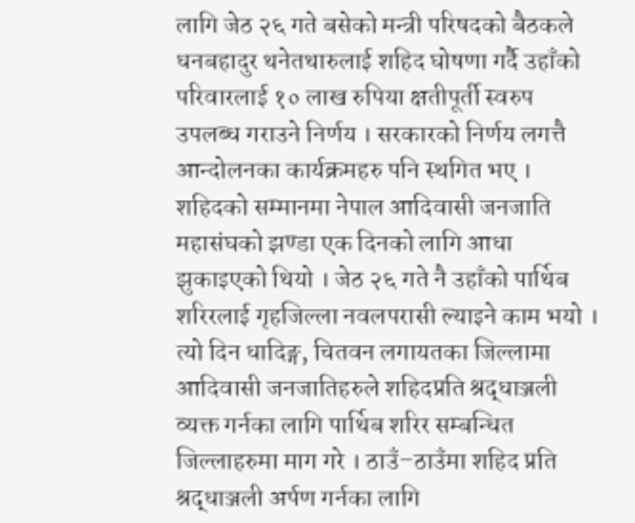लागि जेठ २६ गते बसेको मन्त्री परिषदको बैठकले धनबहादुर थनेतथारुलाई शहिद घोषणा गर्दै उहाँको परिवारलाई १० लाख रुपिया क्षतीपूर्ती स्वरुप उपलब्ध गराउने निर्णय । सरकारको निर्णय लगत्तै आन्दोलनका कार्यक्रमहरु पनि स्थगित भए ।
शहिदको सम्मानमा नेपाल आदिवासी जनजाति महासंघको झण्डा एक दिनको लागि आधा झुकाइएको थियो । जेठ २६ गते नै उहाँको पार्थिब शरिरलाई गृहजिल्ला नवलपरासी ल्याइने काम भयो । त्यो दिन धादिङ्ग, चितवन लगायतका जिल्लामा आदिवासी जनजातिहरुले शहिदप्रति श्रद्धाञ्जली व्यक्त गर्नका लागि पार्थिब शरिर सम्बन्धित जिल्लाहरुमा माग गरे । ठाउँ–ठाउँमा शहिद प्रति श्रद्धाञ्जली अर्पण गर्नका लागि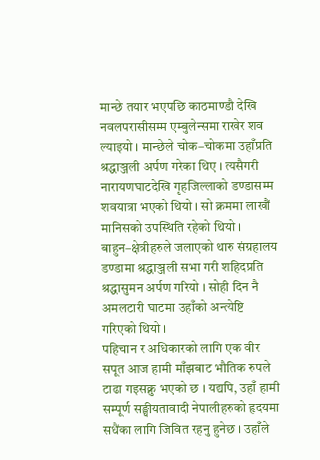मान्छे तयार भएपछि काठमाण्डौ देखि नवलपरासीसम्म एम्बुलेन्समा राखेर शव ल्याइयो । मान्छेले चोक–चोकमा उहाँप्रति श्रद्धाञ्जली अर्पण गरेका थिए । त्यसैगरी नारायणघाटदेखि गृहजिल्लाको डण्डासम्म शवयात्रा भएको थियो । सो क्रममा लाखौं मानिसको उपस्थिति रहेको थियो । बाहुन–क्षेत्रीहरुले जलाएको थारु संग्रहालय डण्डामा श्रद्धाञ्जली सभा गरी शहिदप्रति श्रद्धासुमन अर्पण गरियो । सोही दिन नै अमलटारी घाटमा उहाँको अन्त्येष्टि गरिएको थियो ।
पहिचान र अधिकारको लागि एक वीर सपूत आज हामी माँझबाट भौतिक रुपले टाढा गइसक्नु भएको छ । यद्यपि, उहाँ हामी सम्पूर्ण सङ्घीयतावादी नेपालीहरुको हृदयमा सधैंका लागि जिवित रहनु हुनेछ । उहाँले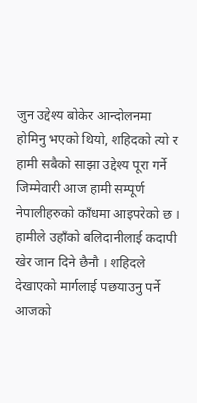जुन उद्देश्य बोकेर आन्दोलनमा होमिनु भएको थियो, शहिदको त्यो र हामी सबैको साझा उद्देश्य पूरा गर्ने जिम्मेवारी आज हामी सम्पूर्ण नेपालीहरुको काँधमा आइपरेको छ । हामीले उहाँको बलिदानीलाई कदापी खेर जान दिने छैनौ । शहिदले देखाएको मार्गलाई पछयाउनु पर्ने आजको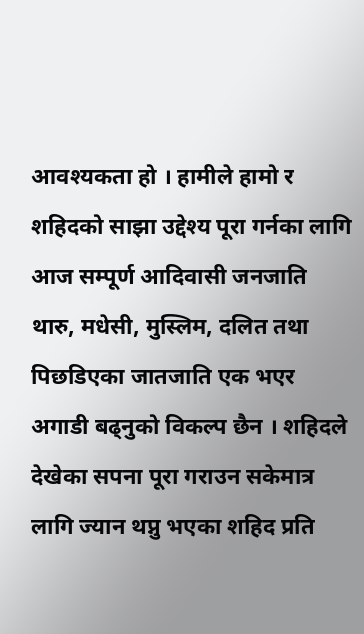आवश्यकता हो । हामीले हामो र शहिदको साझा उद्देश्य पूरा गर्नका लागि आज सम्पूर्ण आदिवासी जनजाति थारु, मधेसी, मुस्लिम, दलित तथा पिछडिएका जातजाति एक भएर अगाडी बढ्नुको विकल्प छैन । शहिदले देखेका सपना पूरा गराउन सकेमात्र लागि ज्यान थप्नु भएका शहिद प्रति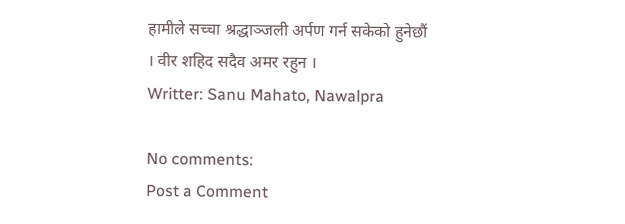हामीले सच्चा श्रद्धाञ्जली अर्पण गर्न सकेको हुनेछौं । वीर शहिद सदैव अमर रहुन ।
Writter: Sanu Mahato, Nawalpra

No comments:
Post a Comment